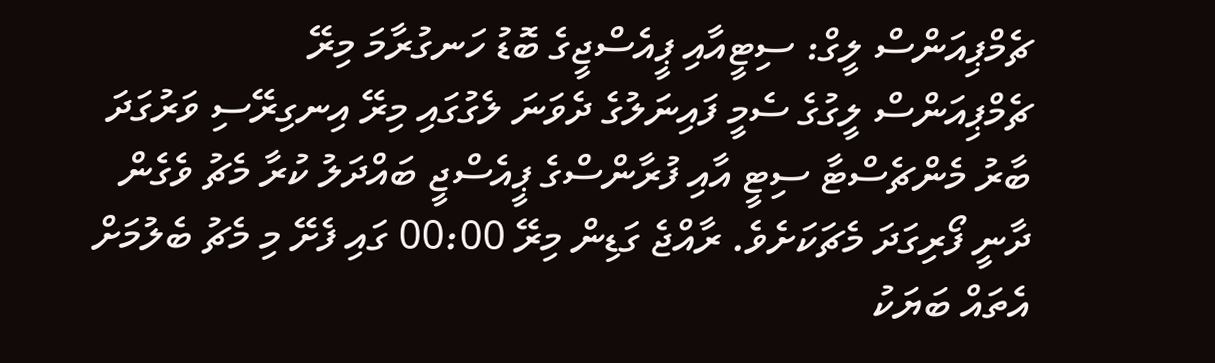ޗެމްޕިއަންސް ލީގް: ސިޓީއާއި ޕީއެސްޖީގެ ބޮޑު ހަނގުރާމަ މިރޭ
ޗެމްޕިއަންސް ލީގުގެ ސެމީ ފައިނަލުގެ ދެވަނަ ލެގުގައި މިރޭ އިނގިރޭސި ވަރުގަދަ ބާރު މެންޗެސްޓާ ސިޓީ އާއި ފުރާންސްގެ ޕީއެސްޖީ ބައްދަލު ކުރާ މެޗު ވެގެން ދާނީ ފޯރިގަދަ މެޗަކަށެވެ. ރާއްޖެ ގަޑިން މިރޭ 00:00 ގައި ފެށޭ މި މެޗު ބެލުމަށް އެތައް ބަޔަކު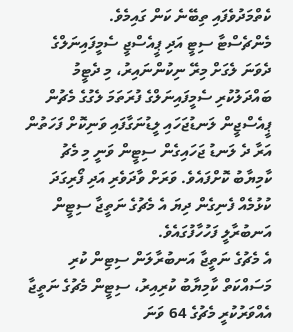ކެތްމަދުވެފައި ތިބޭނެ ކަން ގައިމެވެ.
މެންޗެސްޓާ ސިޓީ އަދި ޕީއެސްޖީ ސެމީފައިނަލްގެ ދެވަނަ ލެގަށް މިރޭ ނިކުންނައިރު، މި ދެޓީމު ބައްދަލުކުރި ސެމީފައިނަލްގެ ފުރަތަމަ ލެގުގެ މެޗުން ޕީއެސްޖީން ލަނޑުޖަހައި ލީޑުނަގާފައި ވަނިކޮށް ފަހަތުން އަރާ ދެ ލަނޑު ޖަހައިގެން ސިޓީން ވަނީ މި މެޗު ކާމިޔާބު ކޮށްފައެވެ. ވަރަށް ވާދަވެރި އަދި ފޯރިގަދަ ކުޅުމެއް ފެނިގެން ދިޔަ އެ މެޗުގެ ނަތީޖާ ސިޓީން އަނބުރާލީ ފަހުހާފުގައެވެ.
އެ މެޗުގެ ނަތީޖާ އަނބުރާލަން ސިޓިން ކުރި މަސައްކަތް ކާމިޔާބު ކުރިއިރު، ސިޓީން މެޗުގެ ނަތީޖާ އެއްވަރުކުރީ މެޗުގެ 64 ވަނަ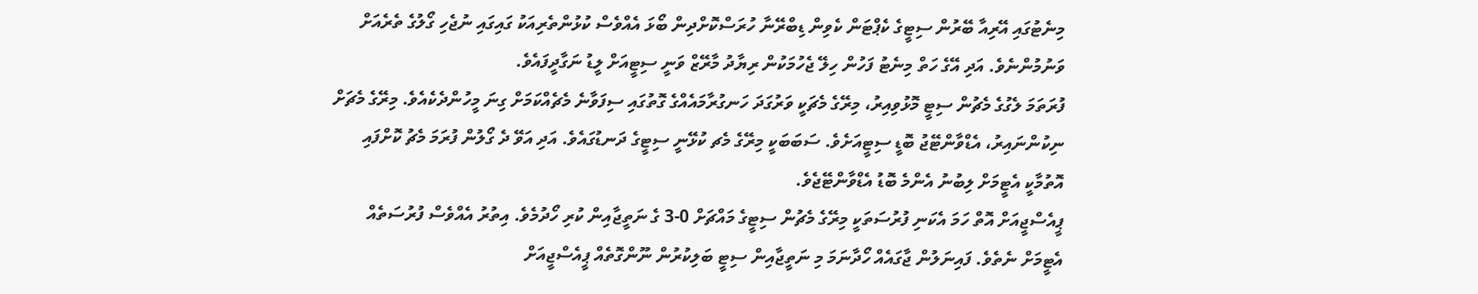މިނެޓުގައި އޭރިއާ ބޭރުން ސިޓީގެ ކެޕްޓަން ކެވިން ޑިބްރޭނާ ހުރަސްކޮށްދިން ބޯޅަ އެއްވެސް ކުޅުންތެރިއަކު ގައިގައި ނުޖެހި ގޯލުގެ ތެރެއަށް ވަނުމުންނެވެ. އަދި އޭގެ ހަތް މިނެޓު ފަހުން ހިލޭ ޖެހުމަކުން ރިޔާދު މާރޭޒް ވަނީ ސިޓީއަށް ލީޑު ނަގާދީފައެވެ.
ފުރަތަމަ ލެގުގެ މެޗުން ސިޓީ މޮޅުވިއިރު، މިރޭގެ މެޗަކީ ވަރުގަދަ ހަނގުރާމައެއްގެ ގޮތުގައި ސިފަވާނެ މެޗެއްކަމަށް ގިނަ މީހުންދެކެއެވެ. މިރޭގެ މެޗަށް ނިކުންނައިރު، އެޑްވާންޓޭޖު ބޮޑީ ސިޓީއަށެވެ. ސަބަބަކީ މިރޭގެ މެޗ ކުޅޭނީ ސިޓީގެ ދަނޑުގައެވެ. އަދި އަވޭ ދެ ގޯލުން ފުރަމަ މެޗު ކޮށްފައި އޮތުމާކީ އެޓީމަށް ލިބުނު އެންމެ ބޮޑު އެޑްވާންޓޭޖެވެ.
ޕީއެސްޖީއަށް އޮތް ހަމަ އެކަނި ފުރުސަތަކީ މިރޭގެ މެޗުން ސިޓީގެ މައްޗަށް 0-3 ގެ ނަތީޖާއިން ކުރި ހޯދުމެވެ. އިތުރު އެއްވެސް ފުރުސަތެއް އެޓީމަށް ނެތެވެ. ފައިނަލުން ޖާގައެއް ހޯދާނަމަ މި ނަތީޖާއިން ސިޓީ ބަލިކުރުން ނޫންގޮތެއް ޕީއެސްޖީއަށް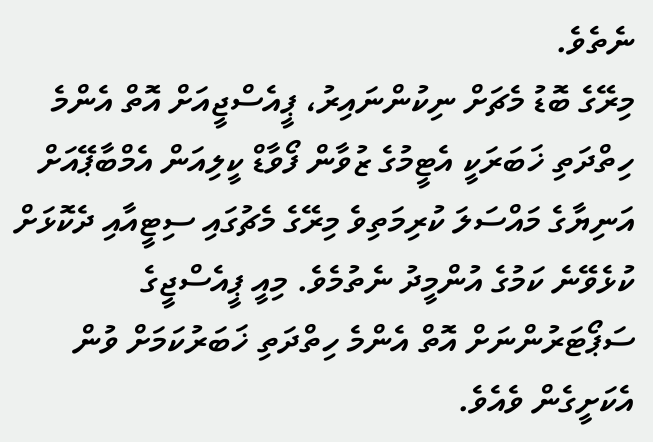ނެތެވެ.
މިރޭގެ ބޮޑު މެޗަށް ނިކުންނައިރު، ޕީއެސްޖީއަށް އޮތް އެންމެ ހިތްދަތި ޚަބަރަކީ އެޓީމުގެ ޒުވާން ފޯވާޑް ކީލިއަން އެމްބާޕޭއަށް އަނިޔާގެ މައްސަލަ ކުރިމަތިވެ މިރޭގެ މެޗުގައި ސިޓީއާއި ދެކޮޅަށް ކުޅެވޭނެ ކަމުގެ އުންމީދު ނެތުމެވެ. މިއީ ޕީއެސްޖީގެ ސަޕޯޓަރުންނަށް އޮތް އެންމެ ހިތްދަތި ޚަބަރުކަމަށް ވުން އެކަށީގެން ވެއެވެ.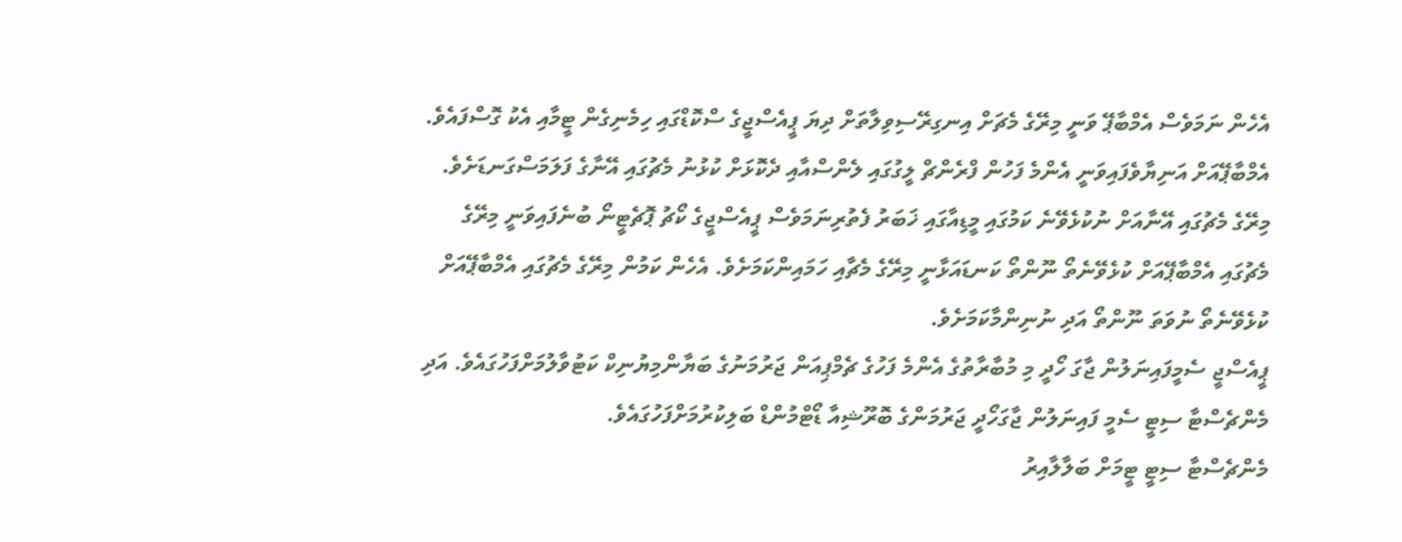އެހެން ނަމަވެސް އެމްބާޕޭ ވަނީ މިރޭގެ މެޗަށް އިނގިރޭސިވިލާތަށް ދިޔަ ޕީއެސްޖީގެ ސްކޮޑްގައި ހިމެނިގެން ޓީމާއި އެކު ގޮސްފައެވެ. އެމްބާޕޭއަށް އަނިޔާވެފައިވަނީ އެންމެ ފަހުން ފްރެންޗް ލީގުގައި ލެންސްއާއި ދެކޮޅަށް ކުޅުނު މެޗުގައި އޭނާގެ ފަލަމަސްގަނޑަށެވެ.
މިރޭގެ މެޗުގައި އޭނާއަށް ނުކުޅެވޭނެ ކަމުގައި މީޑިއާގައި ޚަބަރު ފެތުރިނަމަވެސް ޕީއެސްޖީގެ ކޯޗު ޕޮޗެޓީނޯ ބުނެފައިވަނީ މިރޭގެ މެޗުގައި އެމްބާޕޭއަށް ކުޅެވޭނެތޯ ނޫންތޯ ކަނޑައަޅާނީ މިރޭގެ މެޗާއި ހަމައިންކަމަށެވެ. އެހެން ކަމުން މިރޭގެ މެޗުގައި އެމްބާޕޭއަށް ކުޅެވޭނެތޯ ނުވަތަ ނޫންތޯ އަދި ނުނިންމާކަމަށެވެ.
ޕީއެސްޖީ ސެމީފައިނަލުން ޖާގަ ހޯދީ މި މުބާރާތުގެ އެންމެ ފަހުގެ ޗެމްޕިއަން ޖަރުމަނުގެ ބަޔާންމިޔުނިކް ކަޓުވާލުމަށްފަހުގައެވެ. އަދި މެންޗެސްޓާ ސިޓީ ސެމީ ފައިނަލުން ޖާގަހޯދީ ޖަރުމަންގެ ބޮރޫޝިއާ ޑޯޓްމުންޑް ބަލިކުރުމަށްފަހުގައެވެ.
މެންޗެސްޓާ ސިޓީ ޓީމަށް ބަލާލާއިރު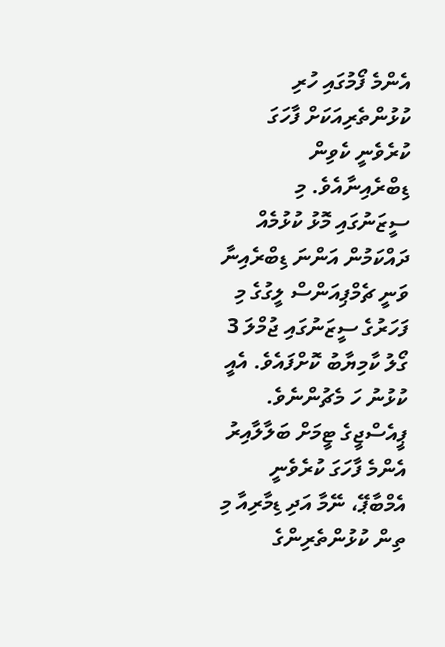އެންމެ ފޯމުގައި ހުރި ކުޅުންތެރިއަކަށް ފާހަގަ ކުރެވެނީ ކެވިން ޑިބްރެއިނާއެވެ. މި ސީޒަނުގައި މޮޅު ކުޅުމެއް ދައްކަމުން އަންނަ ޑިބްރެއިނާ ވަނީ ޗެމްޕިއަންސް ލީގުގެ މި ފަހަރުގެ ސީޒަނުގައި ޖުމްލަ 3 ގޯލު ކާމިޔާބު ކޮށްފައެވެ. އެއީ ކުޅުނު ހަ މެޗުންނެވެ.
ޕީއެސްޖީގެ ޓީމަށް ބަލާލާއިރު އެންމެ ފާހަގަ ކުރެވެނީ އެމްބާޕޭ، ނޭމާ އަދި ޑިމާރިއާ މި ތިން ކުޅުންތެރިންގެ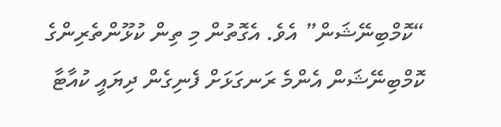“ކޮމްބިނޭޝަން” އެވެ. އެގޮތުން މި ތިން ކުޅޫންތެރިންގެ ކޮމްބިނޭޝަން އެންމެ ރަނގަޅަށް ފެނިގެން ދިޔައީ ކުއާޓާ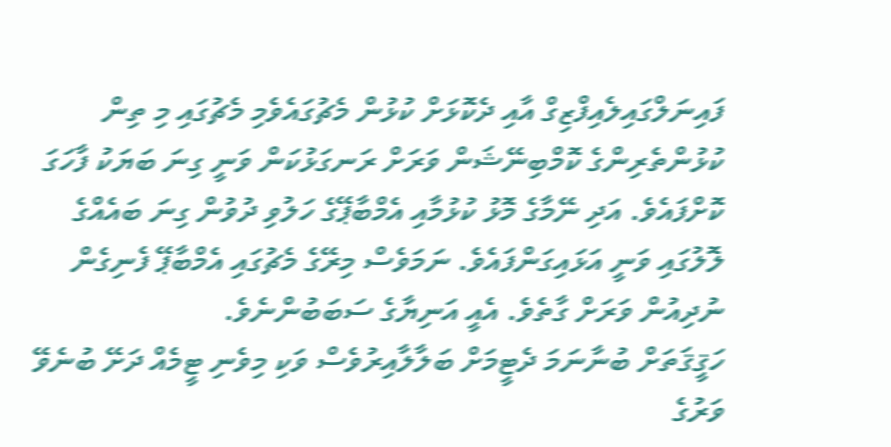ފައިނަލްގައިލެއިފްޒިގް އާއި ދެކޮޅަށް ކުޅުން މެޗުގައެވެމި މެޗުގައި މި ތިން ކުޅުންތެރިންގެ ކޮމްބިނޭޝަން ވަރަށް ރަނގަޅުކަން ވަނީ ގިނަ ބަޔަކު ފާހަގަ ކޮށްފައެވެ. އަދި ނޭމާގެ މޮޅު ކުޅުމާއި އެމްބާޕޭގެ ހަލުވި ދުވުން ގިނަ ބައެއްގެ ލޮލުގައި ވަނީ އަޅައިގަންފައެވެ. ނަމަވެސް މިރޭގެ މެޗުގައި އެމްބާޕޭ ފެނިގެން ނުދިއުން ވަރަށް ގާތެވެ. އެއީ އަނިޔާގެ ސަބަބުންނެވެ.
ހަޤީޤަތަށް ބުނާނަމަ ދެޓީމަށް ބަލާލާއިރުވެސް ވަކި މިވެނި ޓީމެއް ދަށޭ ބުނެވޭ ވަރުގެ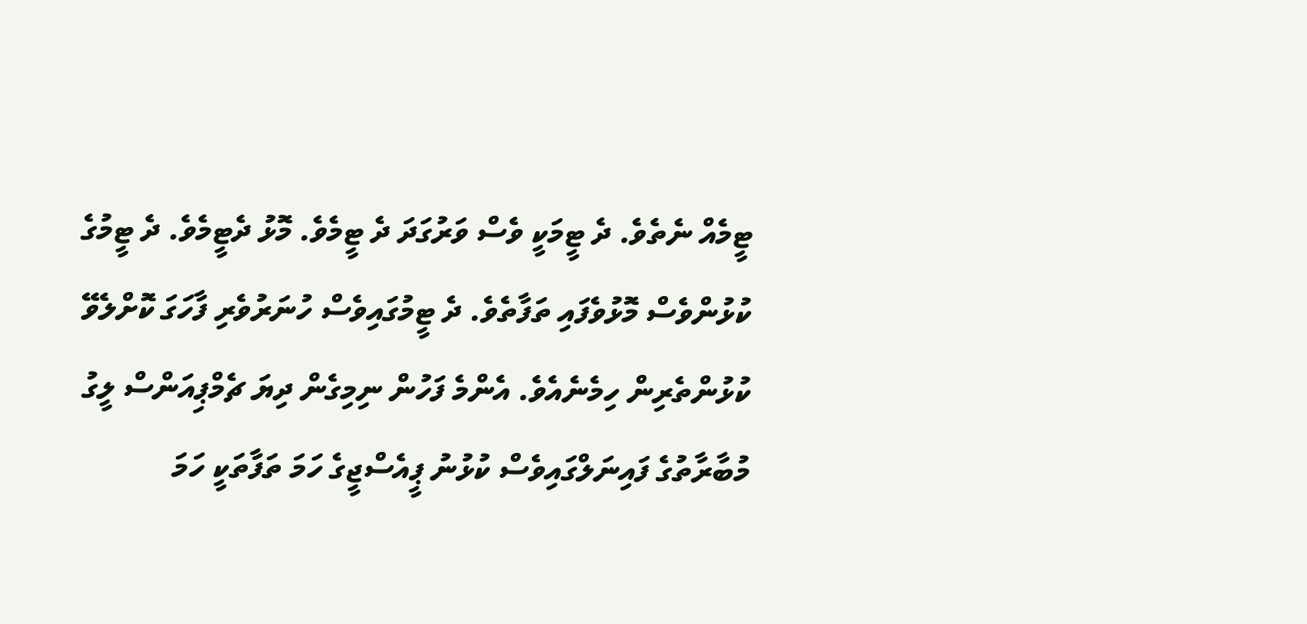ޓީމެއް ނެތެވެ. ދެ ޓީމަކީ ވެސް ވަރުގަދަ ދެ ޓީމެވެ. މޮޅު ދެޓީމެވެ. ދެ ޓީމުގެ ކުޅުންވެސް މޮޅުވެފައި ތަފާތެވެ. ދެ ޓީމުގައިވެސް ހުނަރުވެރި ފާހަގަ ކޮށްލެވޭ ކުޅުންތެރިން ހިމެނެއެވެ. އެންމެ ފަހުން ނިމިގެން ދިޔަ ޗެމްޕިއަންސް ލީގު މުބާރާތުގެ ފައިނަލްގައިވެސް ކުޅުނު ޕީއެސްޖީގެ ހަމަ ތަފާތަކީ ހަމަ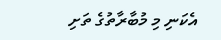އެކަނި މި މުބާރާތުގެ ތަށި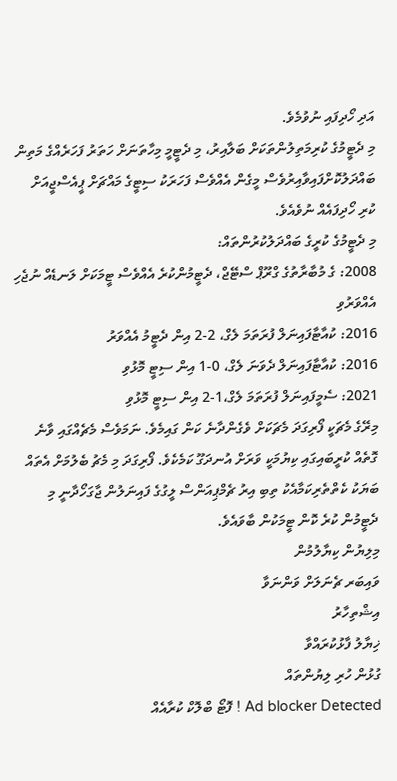އަދި ހޯދިފައި ނުވުމެވެ.
މި ދެޓީމުގެ ކުރިމަތިލުންތަކަށް ބަލާއިރު، މި ދެޓީމީ މިހާތަނަށް ހަތަރު ފަހަރެއްގެ މަތިން ބައްދަލުކޮށްފައިވާއިރުވެސް މީގެން އެއްވެސް ފަހަރަކު ސިޓީގެ މައްޗަށް ޕީއެސްޖީއަށް ކުރި ހޯދިފައެއް ނުވެއެވެ.
މި ދެޓީމުގެ ކުރީގެ ބައްދަލުކުރުންތައް:
2008: ގެ މުބާރާތުގެ ގްރޫޕް ސްޓޭޖް، ދެޓީމުންކުރެ އެއްވެސް ޓީމަކަށް ލަނޑެއް ނުޖެހި އެއްވަރުވި
2016: ކުއާޓާފައިނަލް ފުރަތަމަ ލެގް، 2-2 އިން ދެޓީމު އެއްވަރު
2016: ކުއާޓާފައިނަލް ދެވަނަ ލެގް، 0-1 އިން ސިޓީ މޮޅުވި
2021: ސެމީފައިނަލް ފުރަތަމަ ލެގް،1-2 އިން ސިޓީ މޮޅުވި
މިރޭގެ މެޗަކީ ފޯރިގަދަ މެޗަކަށް ވެގެންދާނެ ކަން ގައިމެވެ. ނަމަވެސް މެޗެއްގައި ވާނެ ގޮތެއް ކުރީބައިގައި ކިޔުމަކީ ވަރަށް އުނދަގޫ ކަމެކެވެ. ފޯރިގަދަ މި މެޗު ބެލުމަށް އެތައް ބަޔަކު ކެތްތެރިކަމާއެކު ތިބި އިރު ޗެމްޕިއަންސް ލީގުގެ ފައިނަލުން ޖާގަހޯދާނީ މި ދެޓީމުން ކުރެ ކޮން ޓީމަކުން ބާވައެވެ.
މިލިޔުން ކިޔާލުމުން
ވައިބަރ ޗެނަލަށް ވަންނަވާ
އިޝްތިހާރު
ޚިޔާލު ފާޅުކުރައްވާ
ގުޅުން ހުރި ލިޔުންތައް
Ad blocker Detected ! ފޮޓޯ ބްލޮކް ކުރާއެއް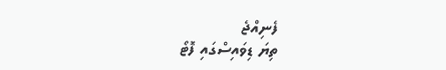ފެނިއްޖެ
ތިޔަ ޑިވައިސްގައި ފޮޓޯ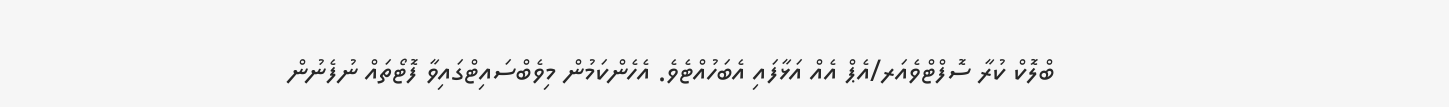ބްލޮކް ކުރާ ސޮފްޓްވެއަރ/އެޕް އެއް އަޅާފައި އެބަހުއްޓެވެ. އެހެންކަމުން މިވެބްސައިޓްގައިވާ ފޮޓޯތައް ނުފެނުން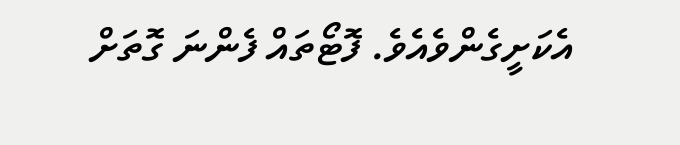އެކަށީގެންވެއެވެ. ފޮޓޯތައް ފެންނަ ގޮތަށް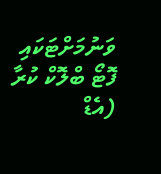ވަނުމަށްޓަކައި ފޮޓޯ ބްލޮކް ކުރާ (އެޑް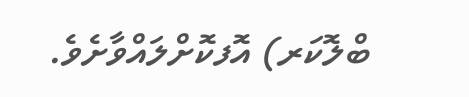ބްލޮކަރ) އޮފކޮށްލައްވާށެވެ.